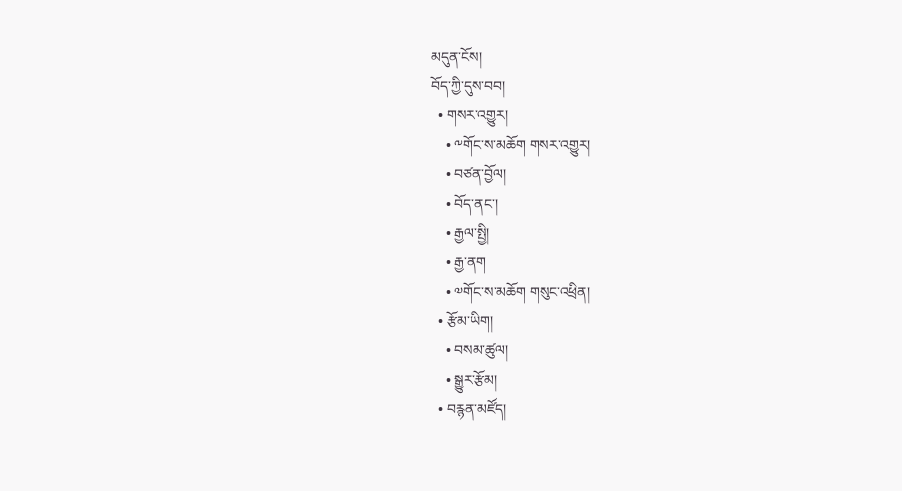མདུན་ངོས།
བོད་ཀྱི་དུས་བབ།
  • གསར་འགྱུར།
    • ༸གོང་ས་མཆོག གསར་འགྱུར།
    • བཙན་བྱོལ།
    • བོད་ནང་།
    • རྒྱལ་སྤྱི།
    • རྒྱ་ནག
    • ༧གོང་ས་མཆོག གསུང་འཕྲིན།
  • རྩོམ་ཡིག།
    • བསམ་ཚུལ།
    • སྒྱུར་རྩོམ།
  • བརྙན་མཛོད།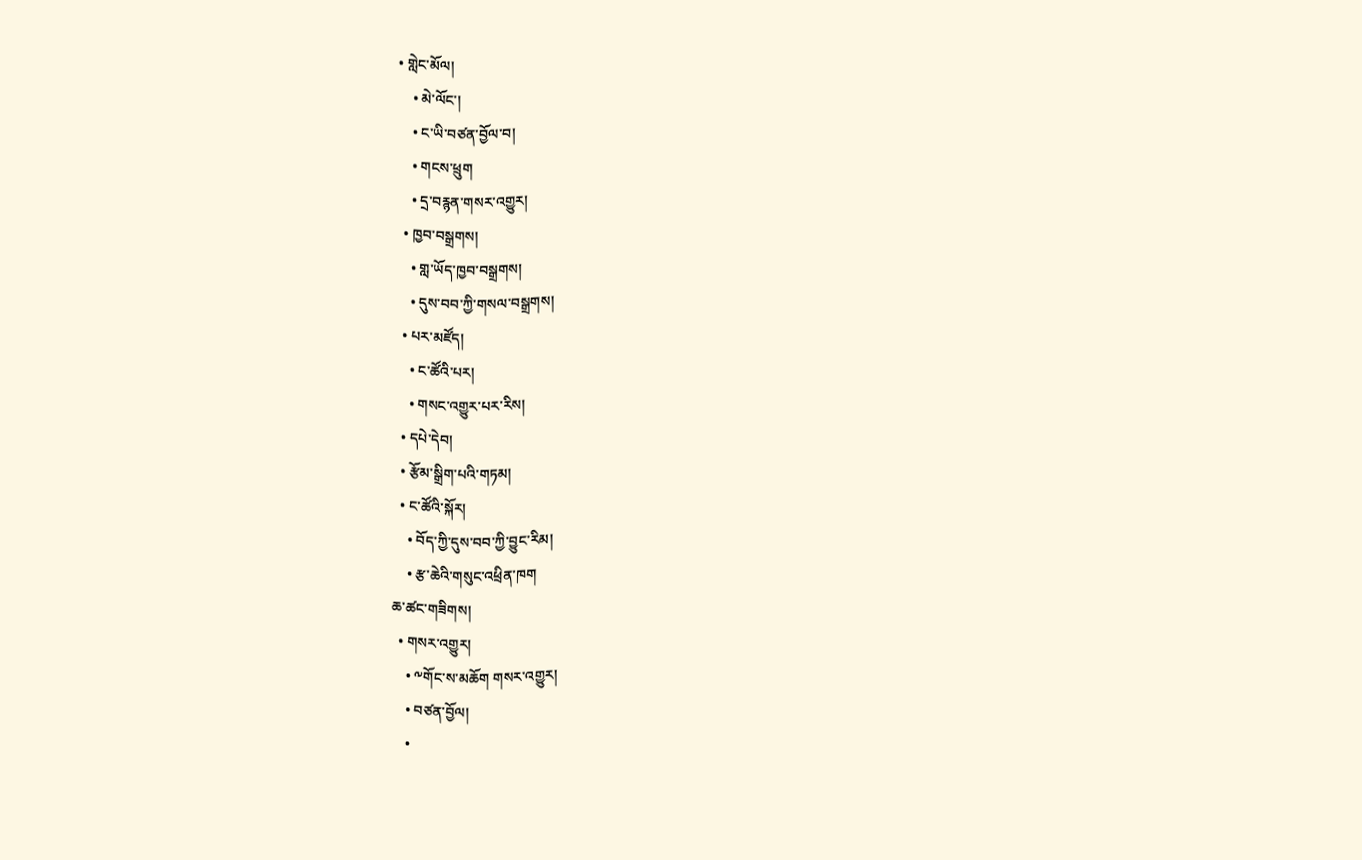• གླེང་མོལ།
    • མེ་ལོང་།
    • ང་ཡི་བཙན་བྱོལ་བ།
    • གངས་ཕྲུག
    • དྲ་བརྙན་གསར་འགྱུར།
  • ཁྱབ་བསྒྲགས།
    • གླ་ཡོད་ཁྱབ་བསྒྲགས།
    • དུས་བབ་ཀྱི་གསལ་བསྒྲགས།
  • པར་མཛོད།
    • ང་ཚོའི་པར།
    • གསང་འགྱུར་པར་རིས།
  • དཔེ་དེབ།
  • རྩོམ་སྒྲིག་པའི་གཏམ།
  • ང་ཚོའི་སྐོར།
    • བོད་ཀྱི་དུས་བབ་ཀྱི་བྱུང་རིམ།
    • རྩ་ཆེའི་གསུང་འཕྲིན་ཁག
ཆ་ཚང་གཟིགས།
  • གསར་འགྱུར།
    • ༸གོང་ས་མཆོག གསར་འགྱུར།
    • བཙན་བྱོལ།
    •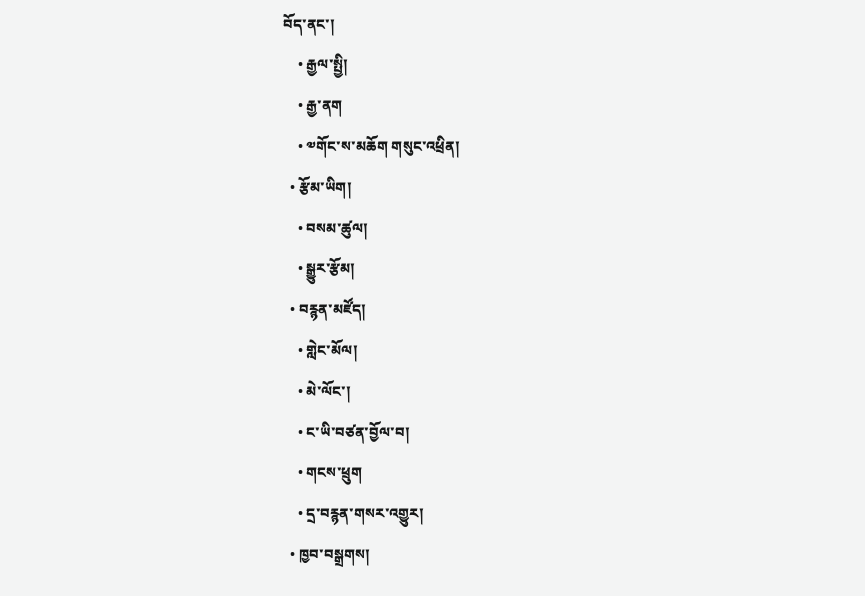བོད་ནང་།
    • རྒྱལ་སྤྱི།
    • རྒྱ་ནག
    • ༧གོང་ས་མཆོག གསུང་འཕྲིན།
  • རྩོམ་ཡིག།
    • བསམ་ཚུལ།
    • སྒྱུར་རྩོམ།
  • བརྙན་མཛོད།
    • གླེང་མོལ།
    • མེ་ལོང་།
    • ང་ཡི་བཙན་བྱོལ་བ།
    • གངས་ཕྲུག
    • དྲ་བརྙན་གསར་འགྱུར།
  • ཁྱབ་བསྒྲགས།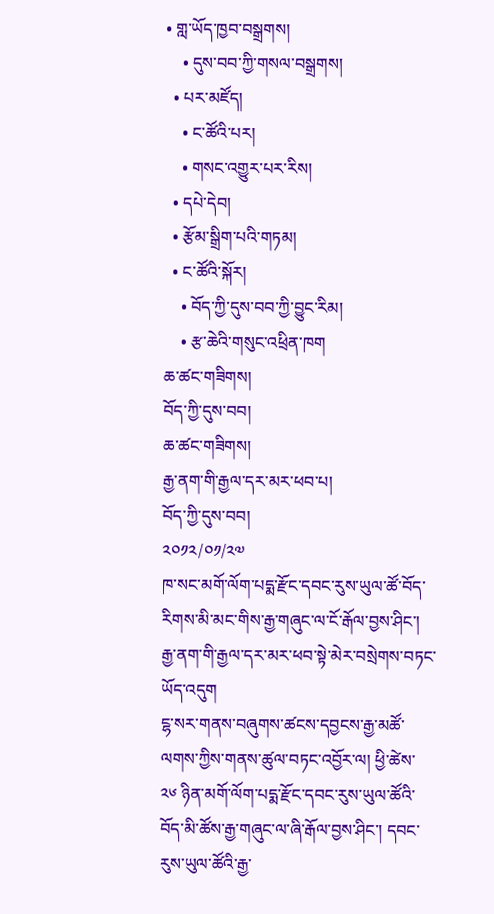• གླ་ཡོད་ཁྱབ་བསྒྲགས།
    • དུས་བབ་ཀྱི་གསལ་བསྒྲགས།
  • པར་མཛོད།
    • ང་ཚོའི་པར།
    • གསང་འགྱུར་པར་རིས།
  • དཔེ་དེབ།
  • རྩོམ་སྒྲིག་པའི་གཏམ།
  • ང་ཚོའི་སྐོར།
    • བོད་ཀྱི་དུས་བབ་ཀྱི་བྱུང་རིམ།
    • རྩ་ཆེའི་གསུང་འཕྲིན་ཁག
ཆ་ཚང་གཟིགས།
བོད་ཀྱི་དུས་བབ།
ཆ་ཚང་གཟིགས།
རྒྱ་ནག་གི་རྒྱལ་དར་མར་ཕབ་པ།
བོད་ཀྱི་དུས་བབ།
༢༠༡༢/༠༡/༢༧
ཁ་སང་མགོ་ལོག་པདྨ་རྫོང་དབང་རུས་ཡུལ་ཚོ་བོད་རིགས་མི་མང་གིས་རྒྱ་གཞུང་ལ་ངོ་རྒོལ་བྱས་ཤིང་། རྒྱ་ནག་གི་རྒྱལ་དར་མར་ཕབ་སྟེ་མེར་བསྲེགས་བཏང་ཡོད་འདུག
ངྷ་སར་གནས་བཞུགས་ཚངས་དབྱངས་རྒྱ་མཚོ་ལགས་ཀྱིས་གནས་ཚུལ་བཏང་འབྱོར་ལ། ཕྱི་ཚེས་ ༢༦ ཉིན་མགོ་ལོག་པདྨ་རྫོང་དབང་རུས་ཡུལ་ཚོའི་བོད་མི་ཚོས་རྒྱ་གཞུང་ལ་ཞི་རྒོལ་བྱས་ཤིང་། དབང་རུས་ཡུལ་ཚོའི་རྒྱ་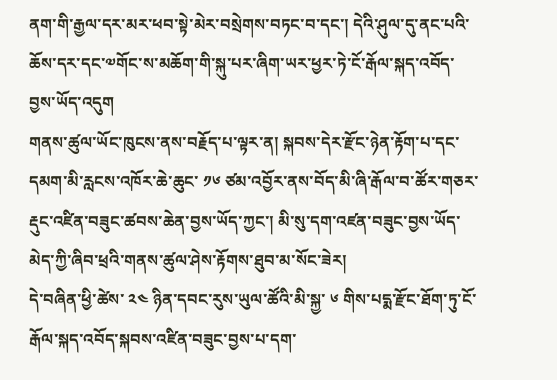ནག་གི་རྒྱལ་དར་མར་ཕབ་སྟེ་མེར་བསྲེགས་བཏང་བ་དང་། དེའི་ཤུལ་དུ་ནང་པའི་ཆོས་དར་དང་༧གོང་ས་མཆོག་གི་སྐུ་པར་ཞིག་ཡར་ཕྱར་ཏེ་ངོ་རྒོལ་སྐད་འབོད་བྱས་ཡོད་འདུག
གནས་ཚུལ་ཡོང་ཁུངས་ནས་བརྗོད་པ་ལྟར་ན། སྐབས་དེར་རྫོང་ཉེན་རྟོག་པ་དང་དམག་མི་རླངས་འཁོར་ཆེ་ཆུང་ ༡༦ ཙམ་འབྱོར་ནས་བོད་མི་ཞི་རྒོལ་བ་ཚོར་གཅར་རྡུང་འཛིན་བཟུང་ཚབས་ཆེན་བྱས་ཡོད་ཀྱང་། མི་སུ་དག་འཛན་བཟུང་བྱས་ཡོད་མེད་ཀྱི་ཞིབ་ཕྲའི་གནས་ཚུལ་ཤེས་རྟོགས་ཐུབ་མ་སོང་ཟེར།
དེ་བཞིན་ཕྱི་ཚེས་ ༢༤ ཉིན་དབང་རུས་ཡུལ་ཚོའི་མི་སྐྱ་ ༦ གིས་པདྨ་རྫོང་ཐོག་ཏུ་ངོ་རྒོལ་སྐད་འབོད་སྐབས་འཛིན་བཟུང་བྱས་པ་དག་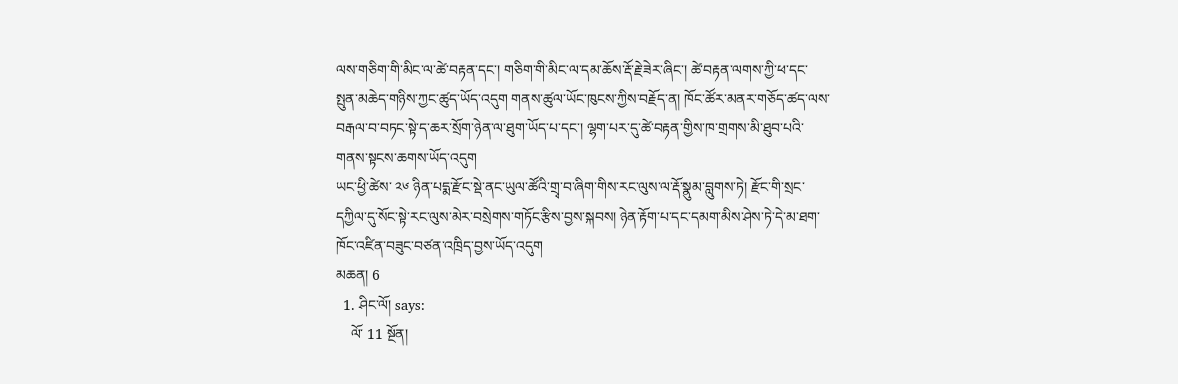ལས་གཅིག་གི་མིང་ལ་ཚེ་བརྟན་དང་། གཅིག་གི་མིང་ལ་དམ་ཆོས་རྡོ་རྗེ་ཟེར་ཞིང་། ཚེ་བརྟན་ལགས་ཀྱི་ཕ་དང་སྤུན་མཆེད་གཉིས་ཀྱང་ཚུད་ཡོད་འདུག གནས་ཚུལ་ཡོང་ཁུངས་ཀྱིས་བརྗོད་ན། ཁོང་ཚོར་མནར་གཅོད་ཚད་ལས་བརྒལ་བ་བཏང་སྟེ་ད་ཆར་སྲོག་ཉེན་ལ་ཐུག་ཡོད་པ་དང་། ལྷག་པར་དུ་ཚེ་བརྟན་གྱིས་ཁ་གྲགས་མི་ཐུབ་པའི་གནས་སྟངས་ཆགས་ཡོད་འདུག
ཡང་ཕྱི་ཚེས་ ༢༦ ཉིན་པདྨ་རྫོང་སྡེ་ནང་ཡུལ་ཚོའི་གྲྭ་བ་ཞིག་གིས་རང་ལུས་ལ་རྡོ་སྣུམ་བླུགས་ཏེ། རྫོང་གི་སྲང་དཀྱིལ་དུ་སོང་སྟེ་རང་ལུས་མེར་བསྲེགས་གཏོང་རྩིས་བྱས་སྐབས། ཉེན་རྟོག་པ་དང་དམག་མིས་ཤེས་ཏེ་དེ་མ་ཐག་ཁོང་འཛིན་བཟུང་བཙན་འཁྲིད་བྱས་ཡོད་འདུག
མཆན། 6
  1. ཤིང་ལོ། says:
    ལོ་ 11 སྔོན།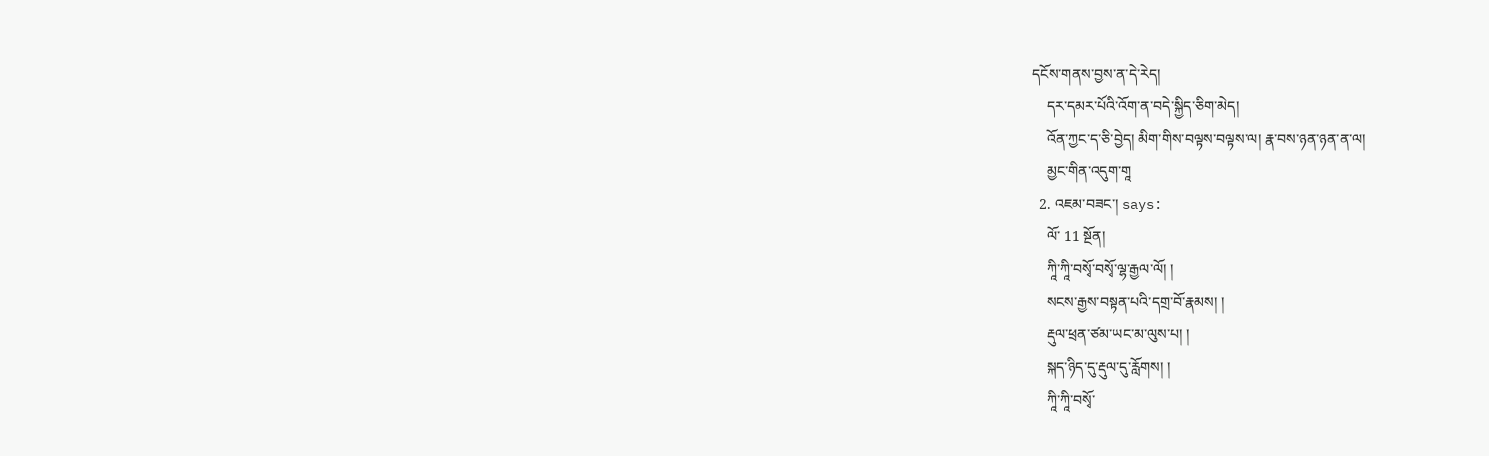དངོས་གནས་བྱས་ན་དེ་རེད།
    དར་དམར་པོའི་འོག་ན་བདེ་སྐྱིད་ཅིག་མེད།
    འོན་ཀྱང་ད་ཅི་བྱེད། མིག་གིས་བལྟས་བལྟས་ལ། རྣ་བས་ཉན་ཉན་ན་ལ།
    མྱང་གིན་འདུག་གཱ
  2. འཇམ་བཟང་། says:
    ལོ་ 11 སྔོན།
    ཀཱི་ཀཱི་བསྭོ་བསྭོ་ལྷ་རྒྱལ་ལོ། །
    སངས་རྒྱས་བསྟན་པའི་དགྲ་བོ་རྣམས། །
    རྡུལ་ཕྲན་ཙམ་ཡང་མ་ལུས་པ། །
    སྐད་ཉིད་དུ་རྡུལ་དུ་རློགས། །
    ཀཱི་ཀཱི་བསྭོ་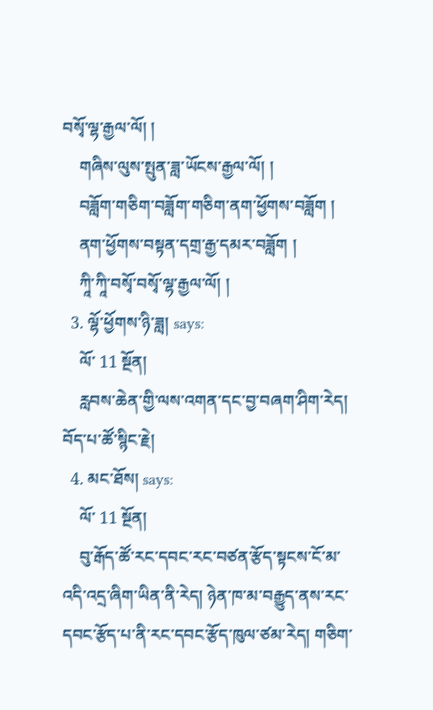བསྭོ་ལྷ་རྒྱལ་ལོ། །
    གཞིས་ལུས་སྤུན་ཟླ་ཡོངས་རྒྱལ་ལོ། །
    བཟློག་གཅིག་བཟློག་གཅིག་ནག་ཕྱོགས་བཟློག །
    ནག་ཕྱོགས་བསྟན་དགྲ་རྒྱ་དམར་བཟློག །
    ཀཱི་ཀཱི་བསྭོ་བསྭོ་ལྷ་རྒྱལ་ལོ། །
  3. ལྷོ་ཕྱོགས་ཉི་ཟླ། says:
    ལོ་ 11 སྔོན།
    རླབས་ཆེན་གྱི་ལས་འགན་དང་བྱ་བཞག་ཤིག་རེད། བོད་པ་ཚོ་སྙིང་རྗེ།
  4. མང་ཐོས། says:
    ལོ་ 11 སྔོན།
    བུ་རྒོད་ཚོ་རང་དབང་རང་བཙན་རྩོད་སྟངས་ངོ་མ་འདི་འདྲ་ཞིག་ཡིན་ནི་རེད། ཉེན་ཁ་མ་བརྒྱུད་ནས་རང་དབང་རྩོད་པ་ནི་རང་དབང་རྩོད་ཁུལ་ཙམ་རེད། གཅིག་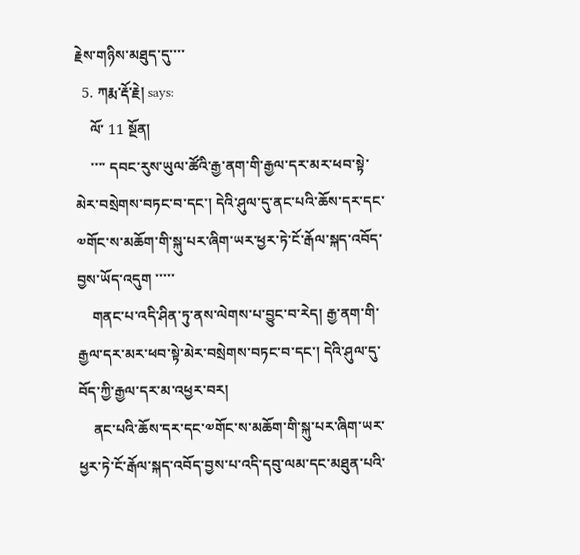རྗེས་གཉིས་མཐུད་དུ་་་་
  5. ཀརྨ་རྡོ་རྗེ། says:
    ལོ་ 11 སྔོན།
    ་་་་ དབང་རུས་ཡུལ་ཚོའི་རྒྱ་ནག་གི་རྒྱལ་དར་མར་ཕབ་སྟེ་མེར་བསྲེགས་བཏང་བ་དང་། དེའི་ཤུལ་དུ་ནང་པའི་ཆོས་དར་དང་༧གོང་ས་མཆོག་གི་སྐུ་པར་ཞིག་ཡར་ཕྱར་ཏེ་ངོ་རྒོལ་སྐད་འབོད་བྱས་ཡོད་འདུག ་་་་་
    གནང་པ་འདི་ཤིན་ཏུ་ནས་ལེགས་པ་བྱུང་བ་རེད། རྒྱ་ནག་གི་རྒྱལ་དར་མར་ཕབ་སྟེ་མེར་བསྲེགས་བཏང་བ་དང་། དེའི་ཤུལ་དུ་བོད་ཀྱི་རྒྱལ་དར་མ་འཕྱར་བར།
    ནང་པའི་ཆོས་དར་དང་༧གོང་ས་མཆོག་གི་སྐུ་པར་ཞིག་ཡར་ཕྱར་ཏེ་ངོ་རྒོལ་སྐད་འབོད་བྱས་པ་འདི་དབུ་ལམ་དང་མཐུན་པའི་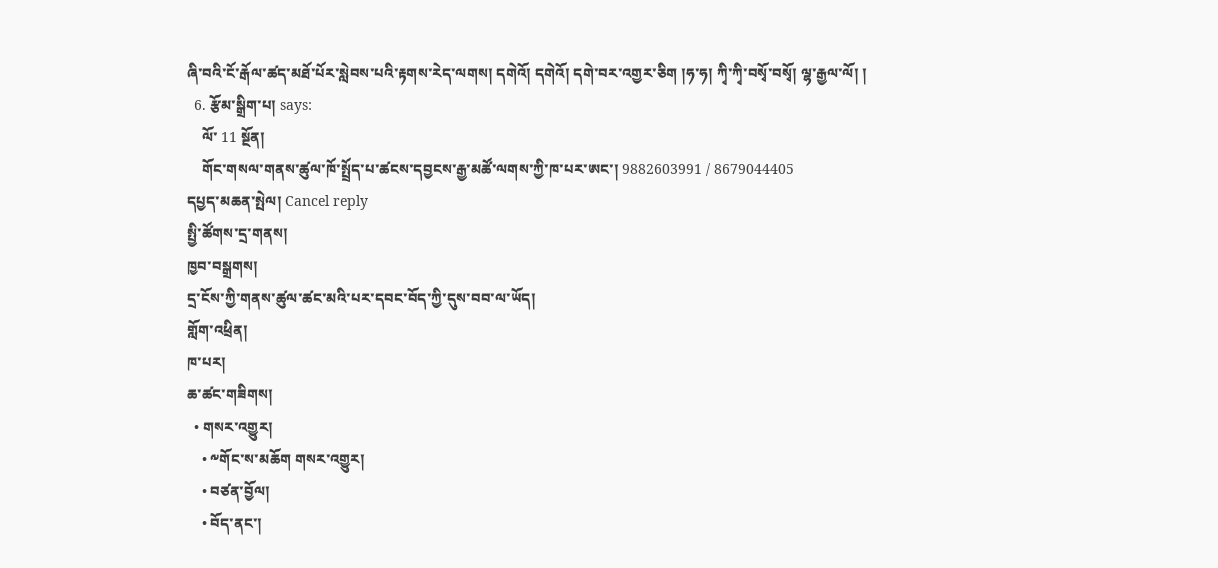ཞི་བའི་ངོ་རྒོལ་ཚད་མཐོ་པོར་སླེབས་པའི་རྟགས་རེད་ལགས། དགེའོ། དགེའོ། དགེ་བར་འགྱར་ཅིག །ཧ་ཧ། ཀྭི་ཀྭི་བསྭོ་བསྭོ། ལྷ་རྒྱལ་ལོ། །
  6. རྩོམ་སྒྲིག་པ། says:
    ལོ་ 11 སྔོན།
    གོང་གསལ་གནས་ཚུལ་ཁོ་སྤྲོད་པ་ཚངས་དབྱངས་རྒྱ་མཚོ་ལགས་ཀྱི་ཁ་པར་ཨང་། 9882603991 / 8679044405
དཔྱད་མཆན་སྤེལ། Cancel reply
སྤྱི་ཚོགས་དྲ་གནས།
ཁྱབ་བསྒྲགས།
དྲ་ངོས་ཀྱི་གནས་ཚུལ་ཚང་མའི་པར་དབང་བོད་ཀྱི་དུས་བབ་ལ་ཡོད།
གློག་འཕྲིན།
ཁ་པར།
ཆ་ཚང་གཟིགས།
  • གསར་འགྱུར།
    • ༸གོང་ས་མཆོག གསར་འགྱུར།
    • བཙན་བྱོལ།
    • བོད་ནང་།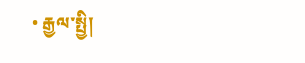• རྒྱལ་སྤྱི།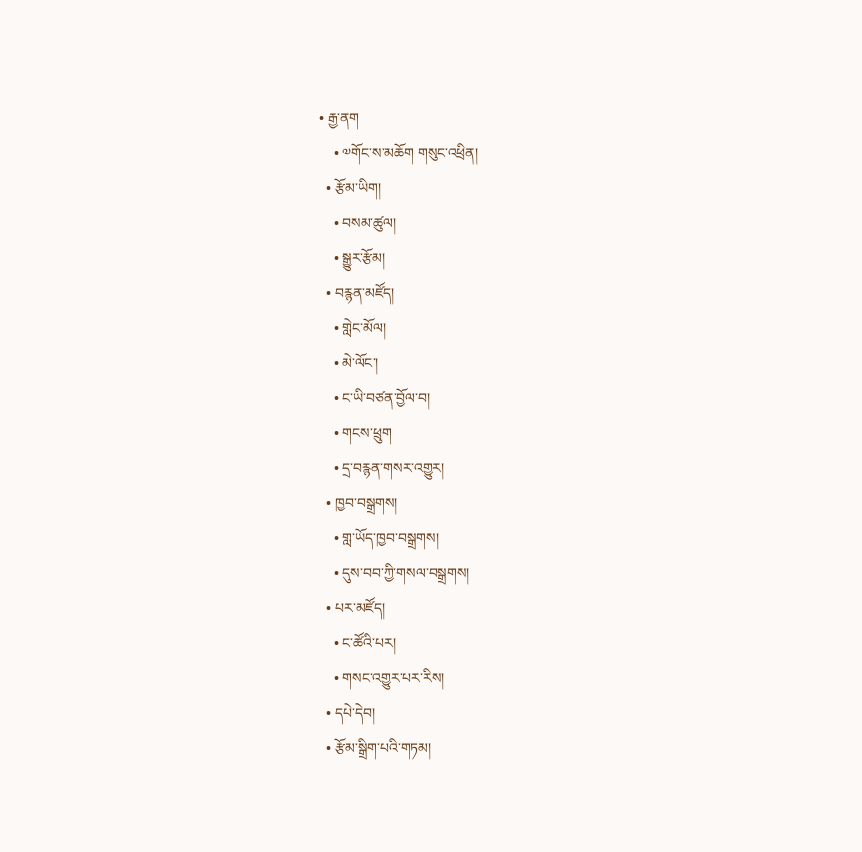• རྒྱ་ནག
    • ༧གོང་ས་མཆོག གསུང་འཕྲིན།
  • རྩོམ་ཡིག།
    • བསམ་ཚུལ།
    • སྒྱུར་རྩོམ།
  • བརྙན་མཛོད།
    • གླེང་མོལ།
    • མེ་ལོང་།
    • ང་ཡི་བཙན་བྱོལ་བ།
    • གངས་ཕྲུག
    • དྲ་བརྙན་གསར་འགྱུར།
  • ཁྱབ་བསྒྲགས།
    • གླ་ཡོད་ཁྱབ་བསྒྲགས།
    • དུས་བབ་ཀྱི་གསལ་བསྒྲགས།
  • པར་མཛོད།
    • ང་ཚོའི་པར།
    • གསང་འགྱུར་པར་རིས།
  • དཔེ་དེབ།
  • རྩོམ་སྒྲིག་པའི་གཏམ།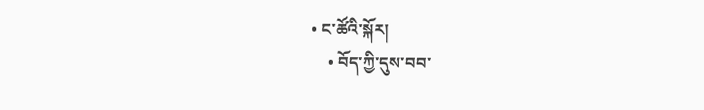• ང་ཚོའི་སྐོར།
    • བོད་ཀྱི་དུས་བབ་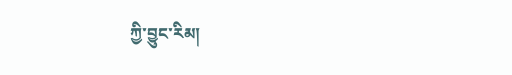ཀྱི་བྱུང་རིམ།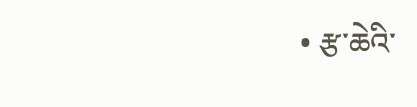• རྩ་ཆེའི་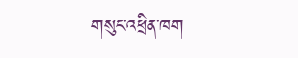གསུང་འཕྲིན་ཁག